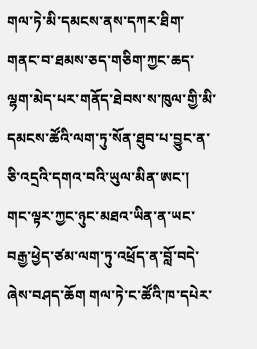གལ་ཏེ་མི་དམངས་ནས་དཀར་ཐིག་གནང་བ་ཐམས་ཅད་གཅིག་ཀྱང་ཆད་ལྷག་མེད་པར་གནོད་ཐེབས་ས་ཁུལ་གྱི་མི་དམངས་ཚོའི་ལག་ཏུ་སོན་ཐུབ་པ་བྱུང་ན་ཅི་འདྲའི་དགའ་བའི་ཡུལ་མིན་ཨང་། གང་ལྟར་ཀྱང་ཉུང་མཐའ་ཡིན་ན་ཡང་བརྒྱ་ཕྱེད་ཙམ་ལག་ཏུ་འཕྲོད་ན་བློ་བདེ་ཞེས་བཤད་ཆོག གལ་ཏེ་ང་ཚོའི་ཁ་དཔེར་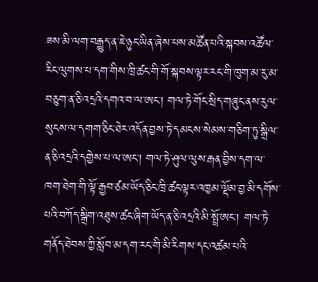ཟས་མི་ལག་བརྒྱུད་ན་ཇེ་ཉུང་ཡིན་ཞེས་པས་མཚོན་པའི་སྐབས་འཚོལ་རིང་ལུགས་པ་དག་གིས་ཁྲི་ཚང་གི་གོ་སྐབས་ལྟར་རང་གི་ཁུག་མ་རུ་མ་བཅུག་ན་ཅི་འདྲའི་དགའ་བ་ལ་ཨང་། གལ་ཏེ་གོང་སྲིད་གཞུང་ནས་རུལ་སུངས་ལ་དགག་ཅིང་ཐེར་འདོན་བྱས་ཏེ་དམངས་སེམས་གཅིག་ཏུ་སྒྲིལ་ན་ཅི་འདྲའི་དགྱེས་པ་ལ་ཨང་། གལ་ཏེ་ཤུལ་ལུས་རྒན་བྱིས་དག་ལ་ཁག་ཐེག་གི་ལྟོ་རྒྱབ་ཙམ་ཡོད་ཅིང་ཁྲི་ཚང་ལྟར་འཁྱམ་ལྡོམ་བྱ་མི་དགོས་པའི་བཀོད་སྒྲིག་འཐུས་ཚང་ཞིག་ཡོད་ན་ཅི་འདྲའི་མི་སྤྲོ་ཨང་། གལ་ཏེ་གནོད་ཐེབས་ཀྱི་སློབ་མ་དག་རང་གི་མི་རིགས་དང་འཚམ་པའི་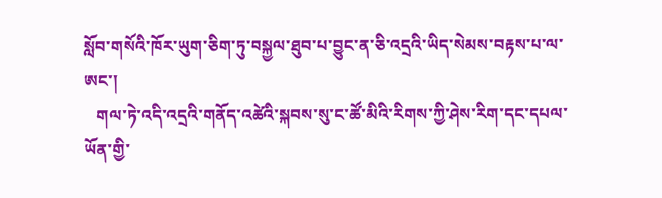སློབ་གསོའི་ཁོར་ཡུག་ཅིག་ཏུ་བསྐྱལ་ཐུབ་པ་བྱུང་ན་ཅི་འདྲའི་ཡིད་སེམས་བརྟས་པ་ལ་ཨང་།
   གལ་ཏེ་འདི་འདྲའི་གནོད་འཚེའི་སྐབས་སུ་ང་ཚོ་མིའི་རིགས་ཀྱི་ཤེས་རིག་དང་དཔལ་ཡོན་གྱི་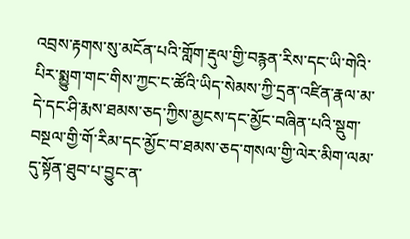འབྲས་རྟགས་སུ་མངོན་པའི་གློག་རྡུལ་གྱི་བརྙན་རིས་དང་ཡི་གེའི་པིར་སྨྱུག་གང་གིས་ཀྱང་ང་ཚོའི་ཡིད་སེམས་ཀྱི་དྲན་འཛིན་རྣལ་མ་དེ་དང་ཤི་རྨས་ཐམས་ཅད་ཀྱིས་མྱངས་དང་མྱོང་བཞིན་པའི་སྡུག་བསྔལ་གྱི་གོ་རིམ་དང་མྱོང་བ་ཐམས་ཅད་གསལ་གྱི་ལེར་མིག་ལམ་དུ་སྟོན་ཐུབ་པ་བྱུང་ན་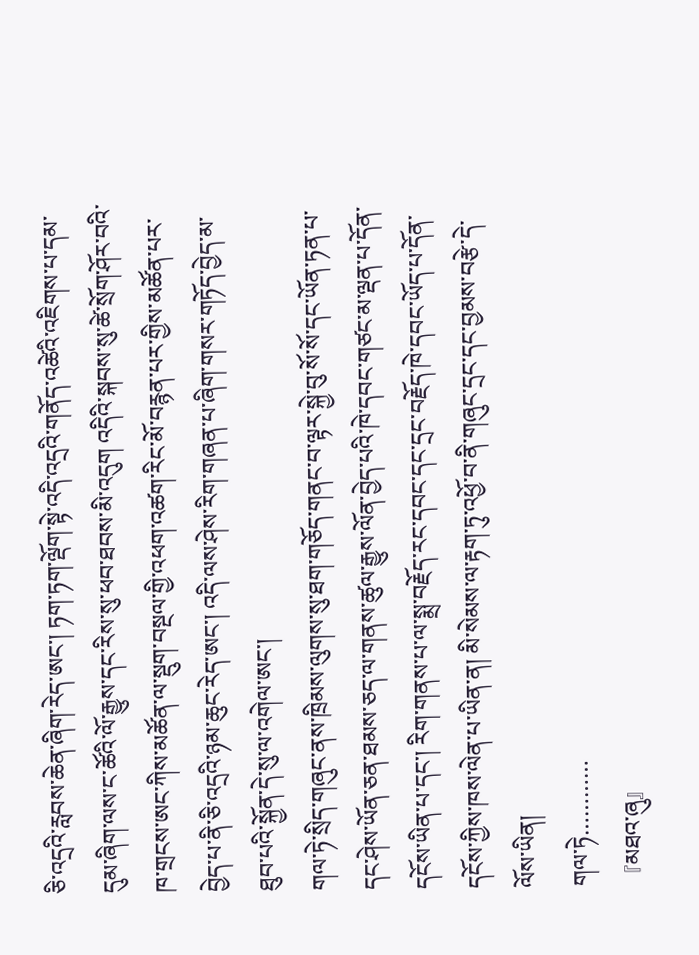ཅི་འདྲའི་རླབས་ཆེན་ཞིག་རེད་ཨང་། ཏག་ཏག་ལྡོག་སྟེ་འདི་འདྲའི་གནོད་འཚེའི་འཇིགས་པ་དམ་དུམ་ཞིག་ལས་ང་ཚོའི་ལོ་རྒྱུས་དང་རིས་སུ་ཕབ་ཐབས་མི་འདུག འདིའི་སྐབས་སུ་ཚེ་སྲོག་ཤོར་བའི་ཁ་གྲངས་ཨང་ཀིས་མཚོན་ལ་སྡུག་བསྔལ་གྱི་འཕག་འཚག་རིང་མོ་བརྙན་པར་གྱིས་མཚོན་པར་བྱེད་པ་ནི་ཅི་འདྲའི་ཉམ་ཆུང་རེད་ཨང་། འདི་ལས་ཤེས་རིག་གཞན་པ་ཞིག་གསར་གཏོད་བྱེད་མ་ཐུབ་པའི་སྐྱོན་དེ་སུ་ལ་འགེལ་ཨང་།
གལ་ཏེ་སྲིད་གཞུང་ནས་ཁྲིམས་ལུགས་སུ་ཐག་གཅོད་གནང་བ་ལྟར་སྐྱེ་བུ་སོ་སོ་དང་ཡོན་ཏན་པ་དང་ཤེས་ཡོན་ཅན་ཐམས་ཅད་ལ་གནས་ཚུལ་རྒྱུས་ལོན་བྱེད་པའི་ཁེ་དབང་གཙང་མ་ལྡན་པ་དོན་དངོས་ཡིན་པ་དང་། རིག་གནས་པ་ལ་སྨྲ་བརྗོད་རང་དབང་དང་དྲང་བརྗོད་ཁེ་དབང་ཡོད་པ་དོན་དངོས་ཀྱིས་ཁས་ལེན་པ་ཡིན་ན། མི་སེམས་ལ་རྟག་ཏུ་འཕྱོ་བ་ནི་གཞུང་དྲང་དང་བྱམས་བརྩེ་དེ་ལོས་ཡིན།
གལ་ཏེ…………
『མཐའ་ཞུ』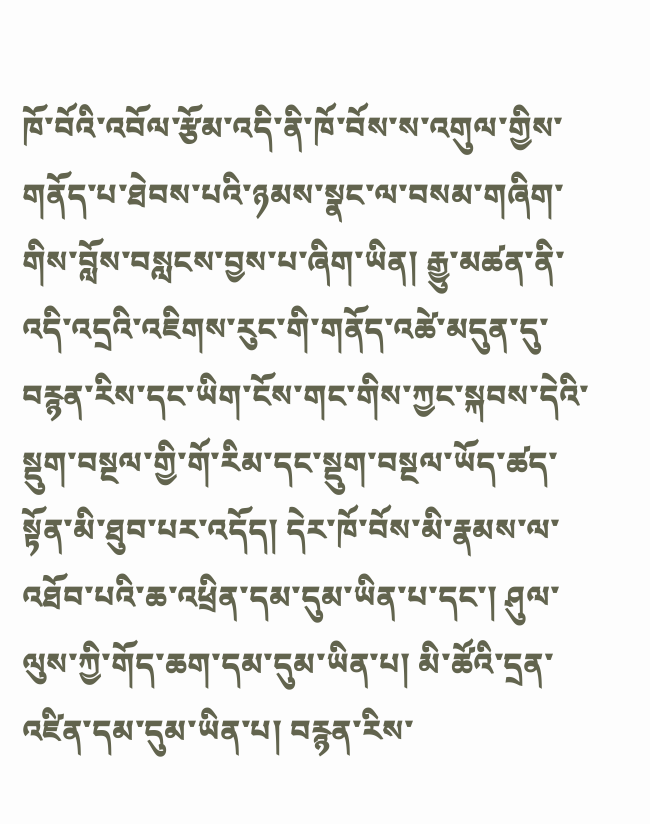ཁོ་བོའི་འབོལ་རྩོམ་འདི་ནི་ཁོ་བོས་ས་འགུལ་གྱིས་གནོད་པ་ཐེབས་པའི་ཉམས་སྣང་ལ་བསམ་གཞིག་གིས་བློས་བསླངས་བྱས་པ་ཞིག་ཡིན། རྒྱུ་མཚན་ནི་འདི་འདྲའི་འཇིགས་རུང་གི་གནོད་འཚེ་མདུན་དུ་བརྙན་རིས་དང་ཡིག་ངོས་གང་གིས་ཀྱང་སྐབས་དེའི་སྡུག་བསྔལ་གྱི་གོ་རིམ་དང་སྡུག་བསྔལ་ཡོད་ཚད་སྟོན་མི་ཐུབ་པར་འདོད། དེར་ཁོ་བོས་མི་རྣམས་ལ་འཐོབ་པའི་ཆ་འཕྲིན་དམ་དུམ་ཡིན་པ་དང་། ཤུལ་ལུས་ཀྱི་གོད་ཆག་དམ་དུམ་ཡིན་པ། མི་ཚོའི་དྲན་འཛིན་དམ་དུམ་ཡིན་པ། བརྙན་རིས་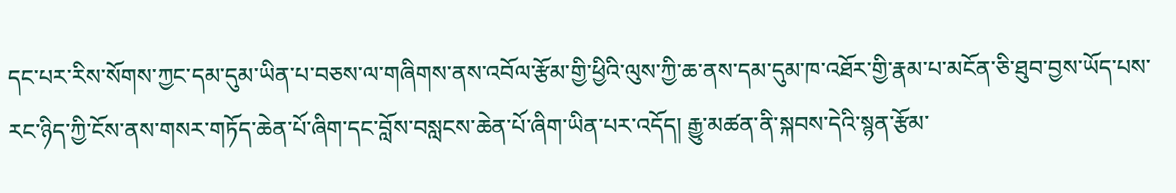དང་པར་རིས་སོགས་ཀྱང་དམ་དུམ་ཡིན་པ་བཅས་ལ་གཞིགས་ནས་འབོལ་རྩོམ་གྱི་ཕྱིའི་ལུས་ཀྱི་ཆ་ནས་དམ་དུམ་ཁ་འཐོར་གྱི་རྣམ་པ་མངོན་ཅི་ཐུབ་བྱས་ཡོད་པས་རང་ཉིད་ཀྱི་ངོས་ནས་གསར་གཏོད་ཆེན་པོ་ཞིག་དང་བློས་བསླངས་ཆེན་པོ་ཞིག་ཡིན་པར་འདོད། རྒྱུ་མཚན་ནི་སྐབས་དེའི་སྙན་རྩོམ་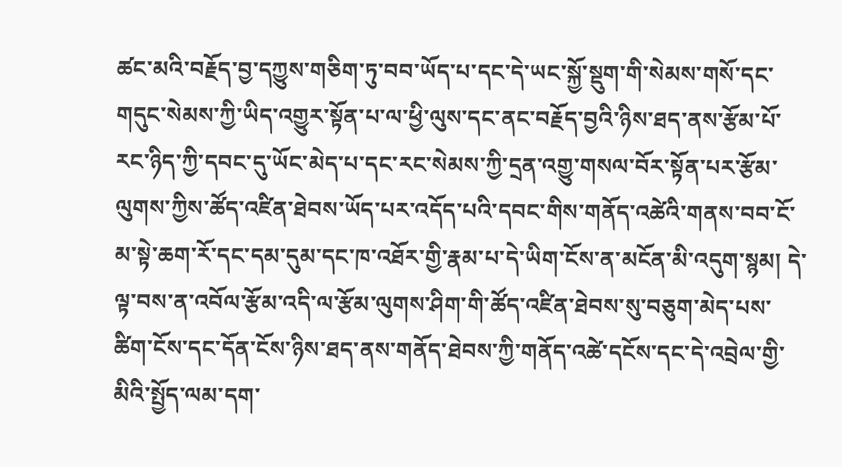ཚང་མའི་བརྗོད་བྱ་དཀྱུས་གཅིག་ཏུ་བབ་ཡོད་པ་དང་དེ་ཡང་སྐྱོ་སྡུག་གི་སེམས་གསོ་དང་གདུང་སེམས་ཀྱི་ཡིད་འགྱུར་སྟོན་པ་ལ་ཕྱི་ལུས་དང་ནང་བརྗོད་བྱའི་ཉིས་ཐད་ནས་རྩོམ་པོ་རང་ཉིད་ཀྱི་དབང་དུ་ཡོང་མེད་པ་དང་རང་སེམས་ཀྱི་དྲན་འགྱུ་གསལ་བོར་སྟོན་པར་རྩོམ་ལུགས་ཀྱིས་ཚོད་འཛིན་ཐེབས་ཡོད་པར་འདོད་པའི་དབང་གིས་གནོད་འཚེའི་གནས་བབ་ངོ་མ་སྟེ་ཆག་རོ་དང་དམ་དུམ་དང་ཁ་འཐོར་གྱི་རྣམ་པ་དེ་ཡིག་ངོས་ན་མངོན་མི་འདུག་སྙམ། དེ་ལྟ་བས་ན་འབོལ་རྩོམ་འདི་ལ་རྩོམ་ལུགས་ཤིག་གི་ཚོད་འཛིན་ཐེབས་སུ་བཅུག་མེད་པས་ཚིག་ངོས་དང་དོན་ངོས་ཉིས་ཐད་ནས་གནོད་ཐེབས་ཀྱི་གནོད་འཚེ་དངོས་དང་དེ་འབྲེལ་གྱི་མིའི་སྤྱོད་ལམ་དག་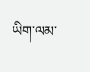ཡིག་ལམ་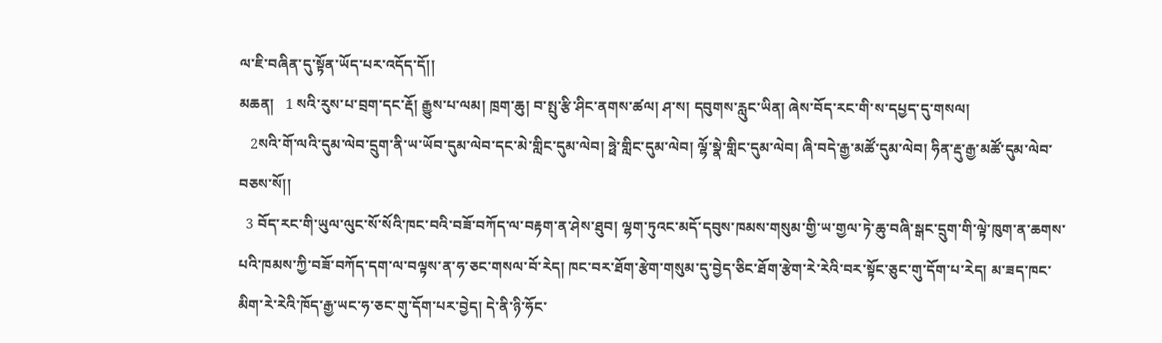ལ་ཇི་བཞིན་དུ་སྟོན་ཡོད་པར་འདོད་དོ།།
མཆན།   1 སའི་རུས་པ་བྲག་དང་རྡོ། རྒྱུས་པ་ལམ། ཁྲག་ཆུ། བ་སྤུ་རྩི་ཤིང་ནགས་ཚལ། ཤ་ས། དབུགས་རླུང་ཡིན། ཞེས་བོད་རང་གི་ས་དཔྱད་དུ་གསལ།
   2སའི་གོ་ལའི་དུམ་ལེབ་དྲུག་ནི་ཡ་ཡོབ་དུམ་ལེབ་དང་མེ་གླིང་དུམ་ལེབ། ཧྥེ་གླིང་དུམ་ལེབ། ལྷོ་སྣེ་གླིང་དུམ་ལེབ། ཞི་བདེ་རྒྱ་མཚོ་དུམ་ལེབ། ཧིན་རྡུ་རྒྱ་མཚོ་དུམ་ལེབ་བཅས་སོ།།
  3 བོད་རང་གི་ཡུལ་ལུང་སོ་སོའི་ཁང་བའི་བཟོ་བཀོད་ལ་བརྟག་ན་ཤེས་ཐུབ། ལྷག་ཏུའང་མདོ་དབུས་ཁམས་གསུམ་གྱི་ཡ་གྱལ་ཏེ་ཆུ་བཞི་སྒང་དྲུག་གི་ལྟེ་ཁུག་ན་ཆགས་པའི་ཁམས་ཀྱི་བཟོ་བཀོད་དག་ལ་བལྟས་ན་ཧ་ཅང་གསལ་བོ་རེད། ཁང་བར་ཐོག་རྩེག་གསུམ་དུ་བྱེད་ཅིང་ཐོག་རྩེག་རེ་རེའི་བར་སྟོང་ཅུང་གུ་དོག་པ་རེད། མ་ཟད་ཁང་མིག་རེ་རེའི་ཁོད་རྒྱ་ཡང་ཧ་ཅང་གུ་དོག་པར་བྱེད། དེ་ནི་ཉི་ཧོང་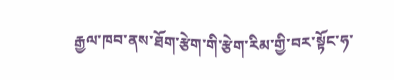རྒྱལ་ཁབ་ནས་ཐོག་རྩེག་གི་རྩེག་རིམ་གྱི་བར་སྟོང་ཧ་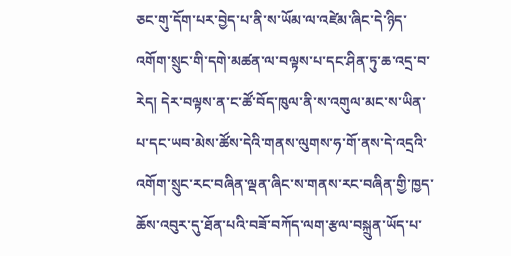ཅང་གུ་དོག་པར་བྱེད་པ་ནི་ས་ཡོམ་ལ་འཛེམ་ཞིང་དེ་ཉིད་འགོག་སྲུང་གི་དགེ་མཚན་ལ་བལྟས་པ་དང་ཤིན་ཏུ་ཆ་འདྲ་བ་རེད། དེར་བལྟས་ན་ང་ཚོ་བོད་ཁུལ་ནི་ས་འགུལ་མང་ས་ཡིན་པ་དང་ཡབ་མེས་ཚོས་དེའི་གནས་ལུགས་ཧ་གོ་ནས་དེ་འདྲའི་འགོག་སྲུང་རང་བཞིན་ལྡན་ཞིང་ས་གནས་རང་བཞིན་གྱི་ཁྱད་ཆོས་འབུར་དུ་ཐོན་པའི་བཟོ་བཀོད་ལག་རྩལ་བསྐྲུན་ཡོད་པ་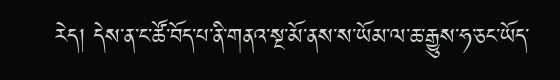རེད། དེས་ན་ང་ཚོ་བོད་པ་ནི་གནའ་སྔ་མོ་ནས་ས་ཡོམ་ལ་ཆ་རྒྱུས་ཧ་ཅང་ཡོད་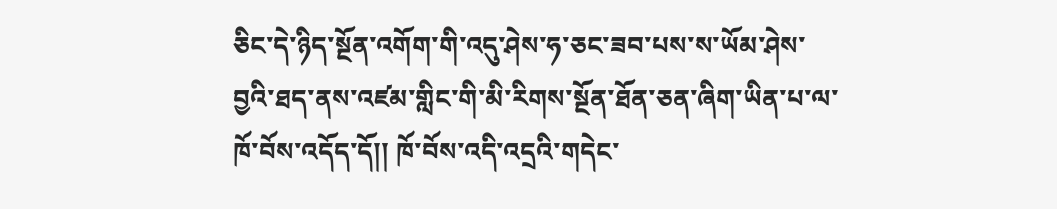ཅིང་དེ་ཉིད་སྔོན་འགོག་གི་འདུ་ཤེས་ཧ་ཅང་ཟབ་པས་ས་ཡོམ་ཤེས་བྱའི་ཐད་ནས་འཛམ་གླིང་གི་མི་རིགས་སྔོན་ཐོན་ཅན་ཞིག་ཡིན་པ་ལ་ཁོ་བོས་འདོད་དོ།། ཁོ་བོས་འདི་འདྲའི་གདེང་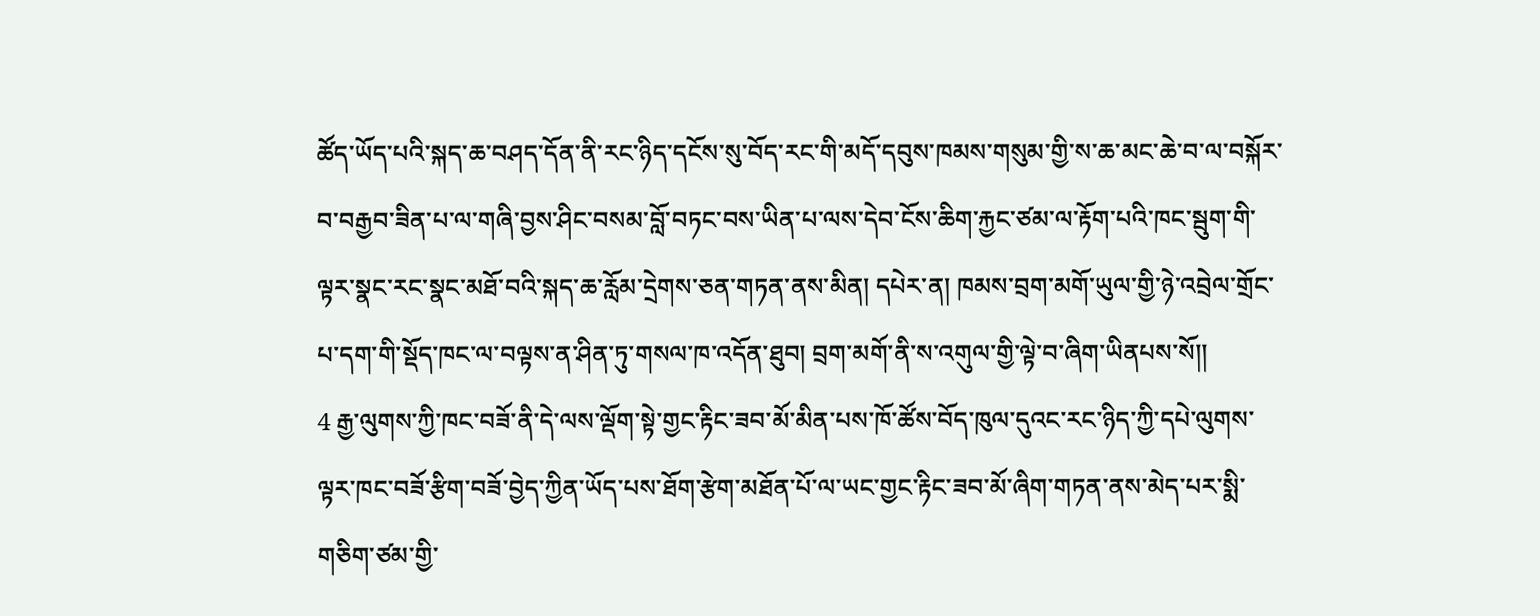ཚོད་ཡོད་པའི་སྐད་ཆ་བཤད་དོན་ནི་རང་ཉིད་དངོས་སུ་བོད་རང་གི་མདོ་དབུས་ཁམས་གསུམ་གྱི་ས་ཆ་མང་ཆེ་བ་ལ་བསྐོར་བ་བརྒྱབ་ཟིན་པ་ལ་གཞི་བྱས་ཤིང་བསམ་བློ་བཏང་བས་ཡིན་པ་ལས་དེབ་ངོས་ཆིག་རྐྱང་ཙམ་ལ་རྟོག་པའི་ཁང་སྦུག་གི་ལྟར་སྣང་རང་སྣང་མཐོ་བའི་སྐད་ཆ་རློམ་དྲེགས་ཅན་གཏན་ནས་མིན། དཔེར་ན། ཁམས་བྲག་མགོ་ཡུལ་གྱི་ཉེ་འབྲེལ་གྲོང་པ་དག་གི་སྡོད་ཁང་ལ་བལྟས་ན་ཤིན་ཏུ་གསལ་ཁ་འདོན་ཐུབ། བྲག་མགོ་ནི་ས་འགུལ་གྱི་ལྟེ་བ་ཞིག་ཡིནཔས་སོ།།
4 རྒྱ་ལུགས་ཀྱི་ཁང་བཟོ་ནི་དེ་ལས་ལྡོག་སྟེ་གྱང་རྟིང་ཟབ་མོ་མིན་པས་ཁོ་ཚོས་བོད་ཁུལ་དུའང་རང་ཉིད་ཀྱི་དཔེ་ལུགས་ལྟར་ཁང་བཟོ་རྩིག་བཟོ་བྱེད་ཀྱིན་ཡོད་པས་ཐོག་རྩེག་མཐོན་པོ་ལ་ཡང་གྱང་རྟིང་ཟབ་མོ་ཞིག་གཏན་ནས་མེད་པར་སྨི་གཅིག་ཙམ་གྱི་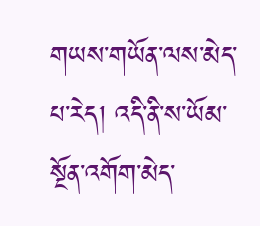གཡས་གཡོན་ལས་མེད་པ་རེད། འདི་ནི་ས་ཡོམ་སྔོན་འགོག་མེད་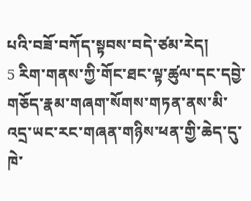པའི་བཟོ་བཀོད་སྟབས་བདེ་ཙམ་རེད།
5 རིག་གནས་ཀྱི་གོང་ཐང་ལྟ་ཚུལ་དང་དབྱེ་གཅོད་རྣམ་གཞག་སོགས་གཏན་ནས་མི་འདྲ་ཡང་རང་གཞན་གཉིས་ཕན་གྱི་ཆེད་དུ་ཁེ་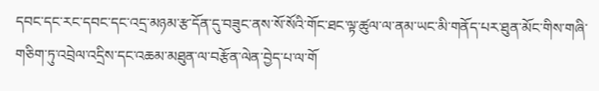དབང་དང་རང་དབང་དང་འདྲ་མཉམ་རྩ་དོན་དུ་བཟུང་ནས་སོ་སོའི་གོང་ཐང་ལྟ་ཚུལ་ལ་ནམ་ཡང་མི་གནོད་པར་ཐུན་མོང་གིས་གཞི་གཅིག་ཏུ་འབྲེལ་འདྲིས་དང་འཆམ་མཐུན་ལ་བརྩོན་ལེན་བྱེད་པ་ལ་གོ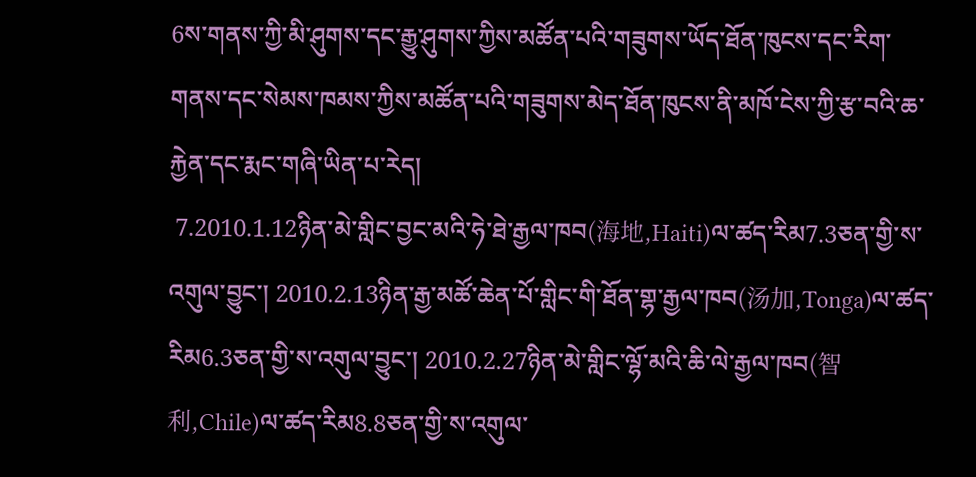6ས་གནས་ཀྱི་མི་ཤུགས་དང་རྒྱུ་ཤུགས་ཀྱིས་མཚོན་པའི་གཟུགས་ཡོད་ཐོན་ཁུངས་དང་རིག་གནས་དང་སེམས་ཁམས་ཀྱིས་མཚོན་པའི་གཟུགས་མེད་ཐོན་ཁུངས་ནི་མཁོ་ངེས་ཀྱི་རྩ་བའི་ཆ་རྐྱེན་དང་རྨང་གཞི་ཡིན་པ་རེད།
 7.2010.1.12ཉིན་མེ་གླིང་བྱང་མའི་ཧེ་ཐེ་རྒྱལ་ཁབ(海地,Haiti)ལ་ཚད་རིམ7.3ཅན་གྱི་ས་འགུལ་བྱུང་། 2010.2.13ཉིན་རྒྱ་མཚོ་ཆེན་པོ་གླིང་གི་ཐོན་གྷ་རྒྱལ་ཁབ(汤加,Tonga)ལ་ཚད་རིམ6.3ཅན་གྱི་ས་འགུལ་བྱུང་། 2010.2.27ཉིན་མེ་གླིང་ལྷོ་མའི་ཆི་ལེ་རྒྱལ་ཁབ(智利,Chile)ལ་ཚད་རིམ8.8ཅན་གྱི་ས་འགུལ་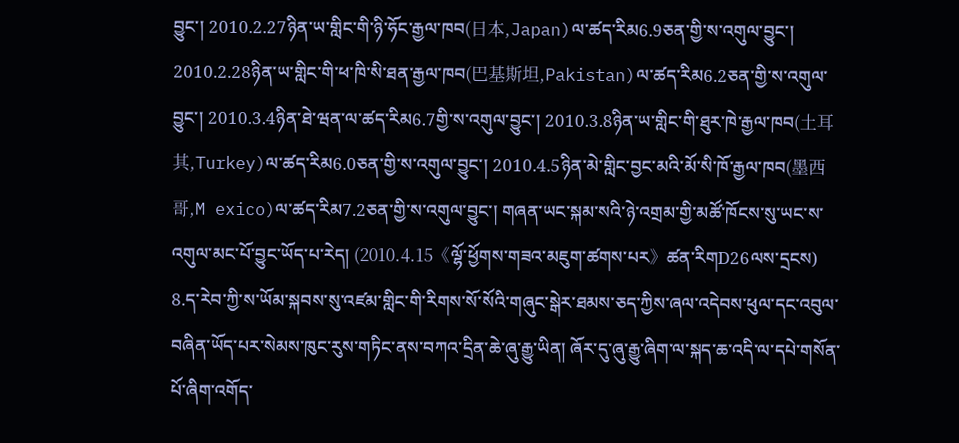བྱུང་། 2010.2.27ཉིན་ཡ་གླིང་གི་ཉི་ཧོང་རྒྱལ་ཁབ(日本,Japan)ལ་ཚད་རིམ6.9ཅན་གྱི་ས་འགུལ་བྱུང་། 2010.2.28ཉིན་ཡ་གླིང་གི་ཕ་ཁི་སི་ཐན་རྒྱལ་ཁབ(巴基斯坦,Pakistan)ལ་ཚད་རིམ6.2ཅན་གྱི་ས་འགུལ་བྱུང་། 2010.3.4ཉིན་ཐེ་ཝན་ལ་ཚད་རིམ6.7གྱི་ས་འགུལ་བྱུང་། 2010.3.8ཉིན་ཡ་གླིང་གི་ཐུར་ཁེ་རྒྱལ་ཁབ(土耳其,Turkey)ལ་ཚད་རིམ6.0ཅན་གྱི་ས་འགུལ་བྱུང་། 2010.4.5ཉིན་མེ་གླིང་བྱང་མའི་མོ་སི་ཁོ་རྒྱལ་ཁབ(墨西哥,M exico)ལ་ཚད་རིམ7.2ཅན་གྱི་ས་འགུལ་བྱུང་། གཞན་ཡང་སྐམ་སའི་ཉེ་འགྲམ་གྱི་མཚོ་ཁོངས་སུ་ཡང་ས་འགུལ་མང་པོ་བྱུང་ཡོད་པ་རེད། (2010.4.15《ལྷོ་ཕྱོགས་གཟའ་མཇུག་ཚགས་པར》ཚན་རིགD26ལས་དྲངས)
8.ད་རེབ་ཀྱི་ས་ཡོམ་སྐབས་སུ་འཛམ་གླིང་གི་རིགས་སོ་སོའི་གཞུང་སྒེར་ཐམས་ཅད་ཀྱིས་ཞལ་འདེབས་ཕུལ་དང་འབུལ་བཞིན་ཡོད་པར་སེམས་ཁུང་རུས་གཏིང་ནས་བཀའ་དྲིན་ཆེ་ཞུ་རྒྱུ་ཡིན། ཞོར་དུ་ཞུ་རྒྱུ་ཞིག་ལ་སྐད་ཆ་འདི་ལ་དཔེ་གསོན་པོ་ཞིག་འགོད་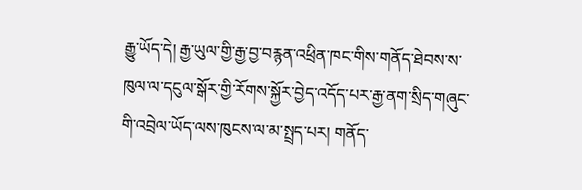རྒྱུ་ཡོད་དེ། རྒྱ་ཡུལ་གྱི་རྒྱ་བྱ་བརྙན་འཕྲིན་ཁང་གིས་གནོད་ཐེབས་ས་ཁུལ་ལ་དངུལ་སྒོར་གྱི་རོགས་སྐྱོར་བྱེད་འདོད་པར་རྒྱ་ནག་སྲིད་གཞུང་གི་འབྲེལ་ཡོད་ལས་ཁུངས་ལ་མ་སྤྲད་པར། གནོད་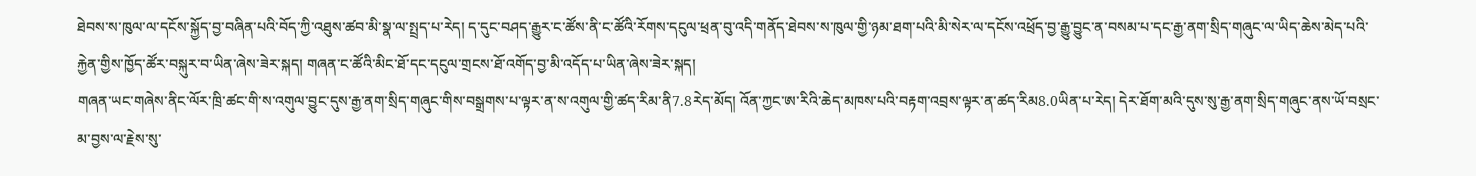ཐེབས་ས་ཁུལ་ལ་དངོས་སྐྱོད་བྱ་བཞིན་པའི་བོད་ཀྱི་འཐུས་ཚབ་མི་སྣ་ལ་སྤྲད་པ་རེད། ད་དུང་བཤད་རྒྱུར་ང་ཚོས་ནི་ང་ཚོའི་རོགས་དངུལ་ཕྲན་བུ་འདི་གནོད་ཐེབས་ས་ཁུལ་གྱི་ཉམ་ཐག་པའི་མི་སེར་ལ་དངོས་འཕྲོད་བྱ་རྒྱུ་བྱུང་ན་བསམ་པ་དང་རྒྱ་ནག་སྲིད་གཞུང་ལ་ཡིད་ཆེས་མེད་པའི་རྐྱེན་གྱིས་ཁྱོད་ཚོར་བསྐུར་བ་ཡིན་ཞེས་ཟེར་སྐད། གཞན་ང་ཚོའི་མིང་ཐོ་དང་དངུལ་གྲངས་ཐོ་འགོད་བྱ་མི་འདོད་པ་ཡིན་ཞེས་ཟེར་སྐད།
གཞན་ཡང་གཞེས་ནིང་ལོར་ཁྲི་ཚང་གི་ས་འགུལ་བྱུང་དུས་རྒྱ་ནག་སྲིད་གཞུང་གིས་བསྒྲགས་པ་ལྟར་ན་ས་འགུལ་གྱི་ཚད་རིམ་ནི7.8རེད་མོད། འོན་ཀྱང་ཨ་རིའི་ཆེད་མཁས་པའི་བརྟག་འབྲས་ལྟར་ན་ཚད་རིམ8.0ཡིན་པ་རེད། དེར་ཐོག་མའི་དུས་སུ་རྒྱ་ནག་སྲིད་གཞུང་ནས་ཡོ་བསྲང་མ་བྱས་ལ་རྗེས་སུ་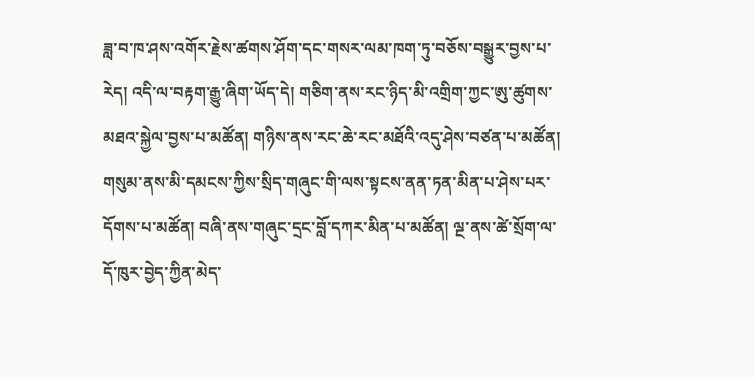ཟླ་བ་ཁ་ཤས་འགོར་རྗེས་ཚགས་ཤོག་དང་གསར་ལམ་ཁག་ཏུ་བཅོས་བསྒྱུར་བྱས་པ་རེད། འདི་ལ་བརྟག་རྒྱུ་ཞིག་ཡོད་དེ། གཅིག་ནས་རང་ཉིད་མི་འགྲིག་ཀྱང་ཨུ་ཚུགས་མཐའ་སྐྱེལ་བྱས་པ་མཚོན། གཉིས་ནས་རང་ཆེ་རང་མཐོའི་འདུ་ཤེས་བཙན་པ་མཚོན། གསུམ་ནས་མི་དམངས་ཀྱིས་སྲིད་གཞུང་གི་ལས་སྟངས་ནན་ཏན་མིན་པ་ཤེས་པར་དོགས་པ་མཚོན། བཞི་ནས་གཞུང་དྲང་བློ་དཀར་མིན་པ་མཚོན། ལྔ་ནས་ཚེ་སྲོག་ལ་དོ་ཁུར་བྱེད་ཀྱིན་མེད་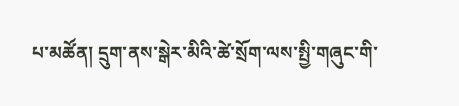པ་མཚོན། དྲུག་ནས་སྒེར་མིའི་ཚེ་སྲོག་ལས་སྤྱི་གཞུང་གི་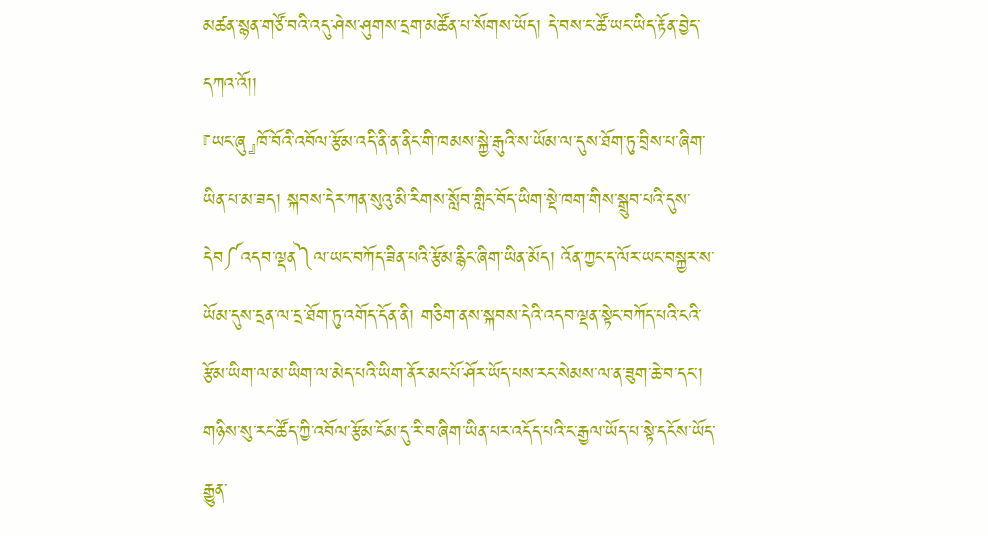མཚན་སྙན་གཙོ་བའི་འདུ་ཤེས་ཤུགས་དྲག་མཚོན་པ་སོགས་ཡོད། དེ་བས་ང་ཚོ་ཡང་ཡིད་རྟོན་བྱེད་དཀའ་འོ།།
『ཡང་ཞུ』ཁོ་བོའི་འབོལ་རྩོམ་འདི་ནི་ན་ནིང་གི་ཁམས་སྐྱེ་རྒུའི་ས་ཡོམ་ལ་དུས་ཐོག་ཏུ་བྲིས་པ་ཞིག་ཡིན་པ་མ་ཟད། སྐབས་དེར་ཀན་སུའུ་མི་རིགས་སློབ་གླིང་བོད་ཡིག་སྡེ་ཁག་གིས་སྒྲུབ་པའི་དུས་དེབ༼འདབ་ལྡན༽ལ་ཡང་བཀོད་ཟིན་པའི་རྩོམ་རྙིང་ཞིག་ཡིན་མོད། འོན་ཀྱང་ད་ལོར་ཡང་བསྐྱར་ས་ཡོམ་དུས་དྲན་ལ་དྲ་ཐོག་ཏུ་འགོད་དོན་ནི། གཅིག་ནས་སྐབས་དེའི་འདབ་ལྡན་སྟེང་བཀོད་པའི་ངའི་རྩོམ་ཡིག་ལ་མ་ཡིག་ལ་མེད་པའི་ཡིག་ནོར་མང་པོ་ཤོར་ཡོད་པས་རང་སེམས་ལ་ན་ཟུག་ཆེ་བ་དང་། གཉིས་སུ་རང་ཚོད་ཀྱི་འབོལ་རྩོམ་ངོམ་དུ་རི་བ་ཞིག་ཡིན་པར་འདོད་པའི་ང་རྒྱལ་ཡོད་པ་སྟེ་དངོས་ཡོད་རྒྱུན་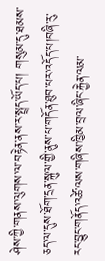ཤེས་ཀྱི་གནས་ལུགས་ལ་བརྟེན་ནས་ར་སྤྲད་ཡོད་པ། གསུམ་དུ་ཐམས་ཅད་ལ་དུས་ཐོག་དྲན་སྐུལ་གྱི་ནུས་པ་གདོན་ཐུབ་པར་འདོད་པ།བཞི་རུ་རང་བྱུང་གནོད་འཚེ་ལས་གཞིས་ཁྱིམ་བྲལ་ཞིང་རྐྱེན་ལམ་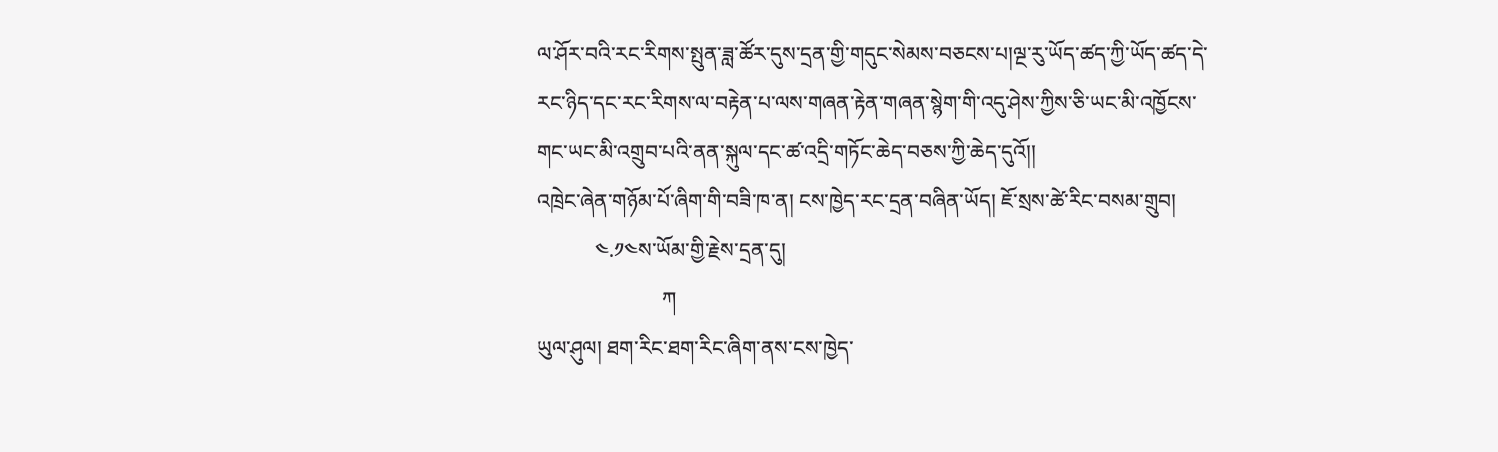ལ་ཤོར་བའི་རང་རིགས་སྤུན་ཟླ་ཚོར་དུས་དྲན་གྱི་གདུང་སེམས་བཅངས་པ།ལྔ་རུ་ཡོད་ཚད་ཀྱི་ཡོད་ཚད་དེ་རང་ཉིད་དང་རང་རིགས་ལ་བརྟེན་པ་ལས་གཞན་རྟེན་གཞན་སྙེག་གི་འདུ་ཤེས་ཀྱིས་ཅི་ཡང་མི་འཁྱོངས་གང་ཡང་མི་འགྲུབ་པའི་ནན་སྐུལ་དང་ཚ་འདྲི་གཏོང་ཆེད་བཅས་ཀྱི་ཆེད་དུའོ།།
འཁྲེང་ཞེན་གཉོམ་པོ་ཞིག་གི་བཟི་ཁ་ན། ངས་ཁྱེད་རང་དྲན་བཞིན་ཡོད། ཇོ་སྲས་ཚེ་རིང་བསམ་གྲུབ།
           ༤.༡༤ས་ཡོམ་གྱི་རྗེས་དྲན་དུ།
                        ཀ
ཡུལ་ཤུལ། ཐག་རིང་ཐག་རིང་ཞིག་ནས་ངས་ཁྱེད་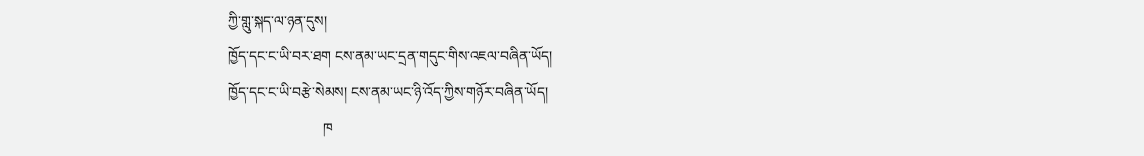ཀྱི་གླུ་སྐད་ལ་ཉན་དུས།
ཁྱོད་དང་ང་ཡི་བར་ཐག ངས་ནམ་ཡང་དྲན་གདུང་གིས་འཇལ་བཞིན་ཡོད།
ཁྱོད་དང་ང་ཡི་བརྩེ་སེམས། ངས་ནམ་ཡང་ཉི་འོད་ཀྱིས་གཉོར་བཞིན་ཡོད།
                          ཁ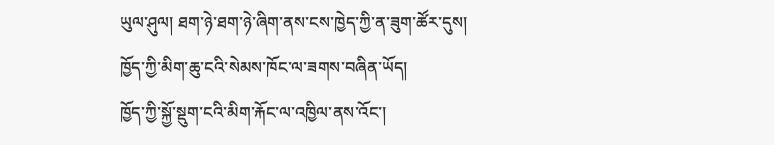ཡུལ་ཤུལ། ཐག་ཉེ་ཐག་ཉེ་ཞིག་ནས་ངས་ཁྱེད་ཀྱི་ན་ཟུག་ཚོར་དུས།
ཁྱོད་ཀྱི་མིག་ཆུ་ངའི་སེམས་ཁོང་ལ་ཟགས་བཞིན་ཡོད།
ཁྱོད་ཀྱི་སྐྱོ་སྡུག་ངའི་མིག་རྐོང་ལ་འཁྱིལ་ནས་འོང་།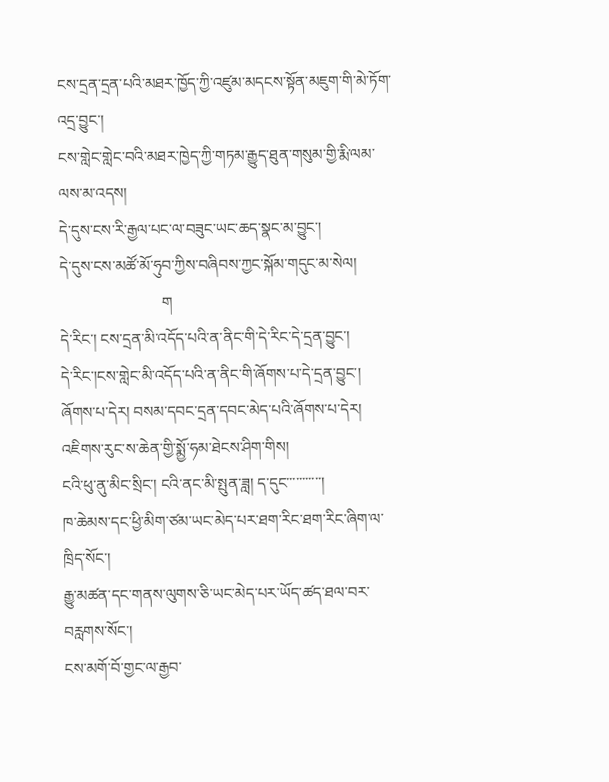ངས་དྲན་དྲན་པའི་མཐར་ཁྱོད་ཀྱི་འཛུམ་མདངས་སྟོན་མཇུག་གི་མེ་ཏོག་འདྲ་བྱུང་།
ངས་གླེང་གླེང་བའི་མཐར་ཁྱེད་ཀྱི་གཏམ་རྒྱུད་ཐུན་གསུམ་གྱི་རྨི་ལམ་ལས་མ་འདས།
དེ་དུས་ངས་རི་རྒྱལ་པང་ལ་བཟུང་ཡང་ཆད་སྣང་མ་བྱུང་།
དེ་དུས་ངས་མཚོ་མོ་ཧུབ་ཀྱིས་བཞིབས་ཀྱང་སྐོམ་གདུང་མ་སེལ།
                          ག
དེ་རིང་། ངས་དྲན་མི་འདོད་པའི་ན་ནིང་གི་དེ་རིང་དེ་དྲན་བྱུང་།
དེ་རིང་།ངས་གླེང་མི་འདོད་པའི་ན་ནིང་གི་ཞོགས་པ་དེ་དྲན་བྱུང་།
ཞོགས་པ་དེར། བསམ་དབང་དྲན་དབང་མེད་པའི་ཞོགས་པ་དེར།
འཇིགས་རུང་ས་ཆེན་གྱི་སྨྱོ་ཧམ་ཐེངས་ཤིག་གིས།
ངའི་ཕུ་ནུ་མིང་སྲིང་། ངའི་ནང་མི་སྤུན་ཟླ། ད་དུང་་་་་་་་་་་།
ཁ་ཆེམས་དང་ཕྱི་མིག་ཙམ་ཡང་མེད་པར་ཐག་རིང་ཐག་རིང་ཞིག་ལ་ཁྲིད་སོང་།
རྒྱུ་མཚན་དང་གནས་ལུགས་ཅི་ཡང་མེད་པར་ཡོད་ཚད་ཐལ་བར་བརླགས་སོང་།
ངས་མགོ་བོ་གྱང་ལ་རྒྱབ་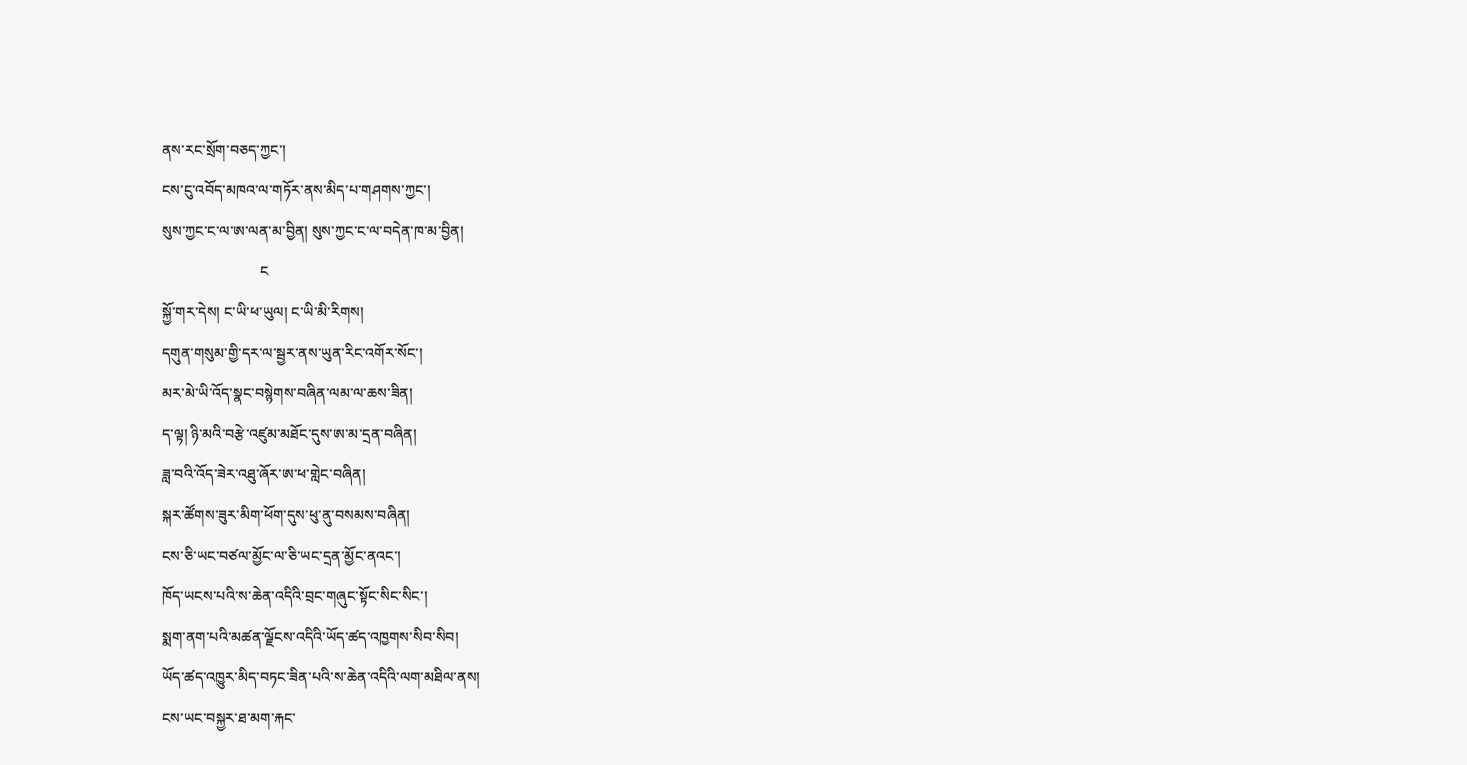ནས་རང་སྲོག་བཅད་ཀྱང་།
ངས་ངུ་འབོད་མཁའ་ལ་གཏོར་ནས་མིད་པ་གཤགས་ཀྱང་།
སུས་ཀྱང་ང་ལ་ཨ་ལན་མ་བྱིན། སུས་ཀྱང་ང་ལ་བདེན་ཁ་མ་བྱིན།
                           ང
སྐྱོ་གར་དེས། ང་ཡི་ཕ་ཡུལ། ང་ཡི་མི་རིགས།
དགུན་གསུམ་གྱི་དར་ལ་སྦྱར་ནས་ཡུན་རིང་འགོར་སོང་།
མར་མེ་ཡི་འོད་སྣང་བསྙེགས་བཞིན་ལམ་ལ་ཆས་ཟིན།
ད་ལྟ། ཉི་མའི་བརྩེ་འཛུམ་མཐོང་དུས་ཨ་མ་དྲན་བཞིན།
ཟླ་བའི་འོད་ཟེར་འཐུ་ཞོར་ཨ་ཕ་གླེང་བཞིན།
སྐར་ཚོགས་ཟུར་མིག་ཕོག་དུས་ཕུ་ནུ་བསམས་བཞིན།
ངས་ཅི་ཡང་བཙལ་མྱོང་ལ་ཅི་ཡང་དྲན་མྱོང་ནའང་།
ཁོད་ཡངས་པའི་ས་ཆེན་འདིའི་བྲང་གཞུང་སྟོང་སིང་སིང་།
སྨག་ནག་པའི་མཚན་ལྗོངས་འདིའི་ཡོད་ཚད་འཁྱགས་སིབ་སིབ།
ཡོད་ཚད་འཁྱུར་མིད་བཏང་ཟིན་པའི་ས་ཆེན་འདིའི་ལག་མཐིལ་ནས།
ངས་ཡང་བསྐྱར་ཐ་མག་རྐང་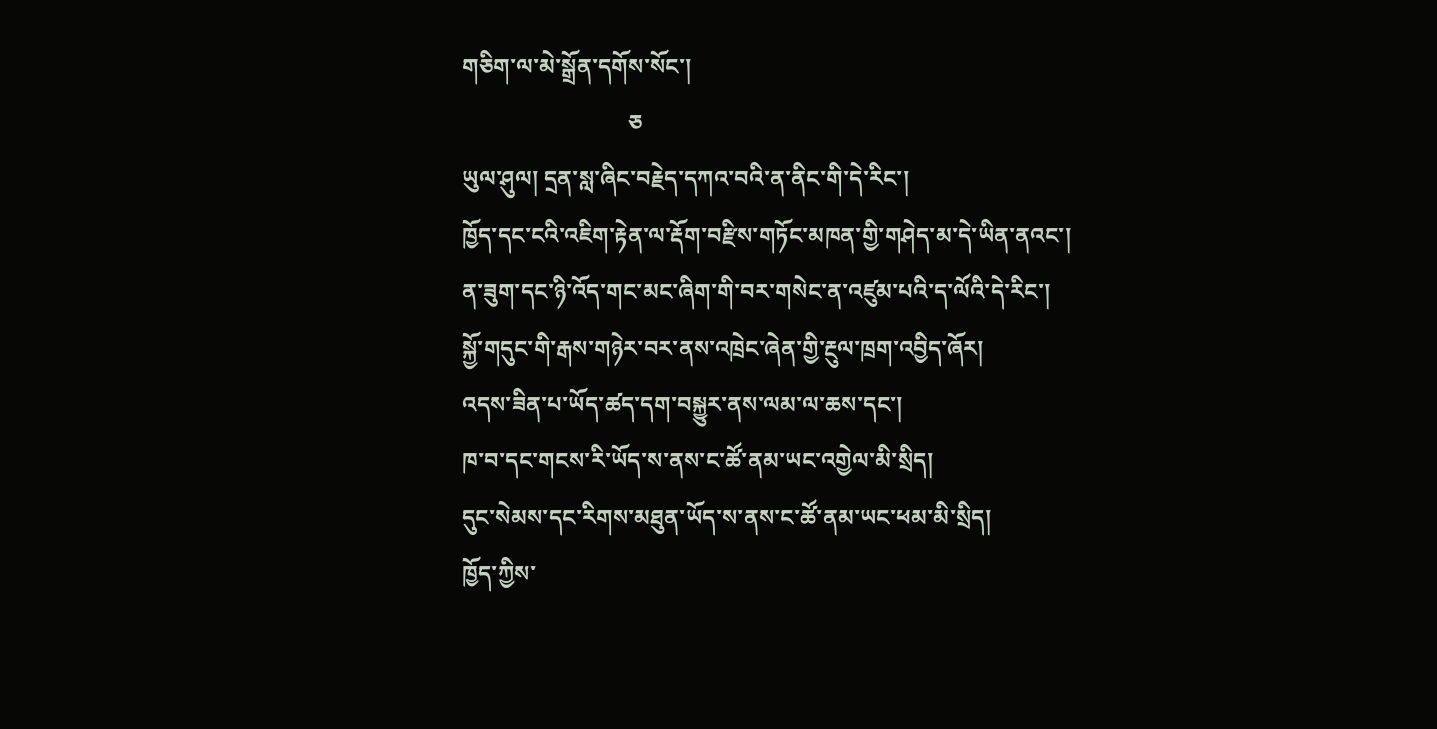གཅིག་ལ་མེ་སྒྲོན་དགོས་སོང་།
                             ཅ
ཡུལ་ཤུལ། དྲན་སླ་ཞིང་བརྗེད་དཀའ་བའི་ན་ནིང་གི་དེ་རིང་།
ཁྱོད་དང་ངའི་འཇིག་རྟེན་ལ་རྡོག་བརྫིས་གཏོང་མཁན་གྱི་གཤེད་མ་དེ་ཡིན་ནའང་།
ན་ཟུག་དང་ཉི་འོད་གང་མང་ཞིག་གི་བར་གསེང་ན་འཛུམ་པའི་ད་ལོའི་དེ་རིང་།
སྐྱོ་གདུང་གི་རྒས་གཉེར་བར་ནས་འཁྲེང་ཞེན་གྱི་རྔུལ་ཁྲག་འབྱིད་ཞོར།
འདས་ཟིན་པ་ཡོད་ཚད་དག་བསྐྱུར་ནས་ལམ་ལ་ཆས་དང་།
ཁ་བ་དང་གངས་རི་ཡོད་ས་ནས་ང་ཚོ་ནམ་ཡང་འགྱེལ་མི་སྲིད།
དུང་སེམས་དང་རིགས་མཐུན་ཡོད་ས་ནས་ང་ཚོ་ནམ་ཡང་ཕམ་མི་སྲིད།
ཁྱོད་ཀྱིས་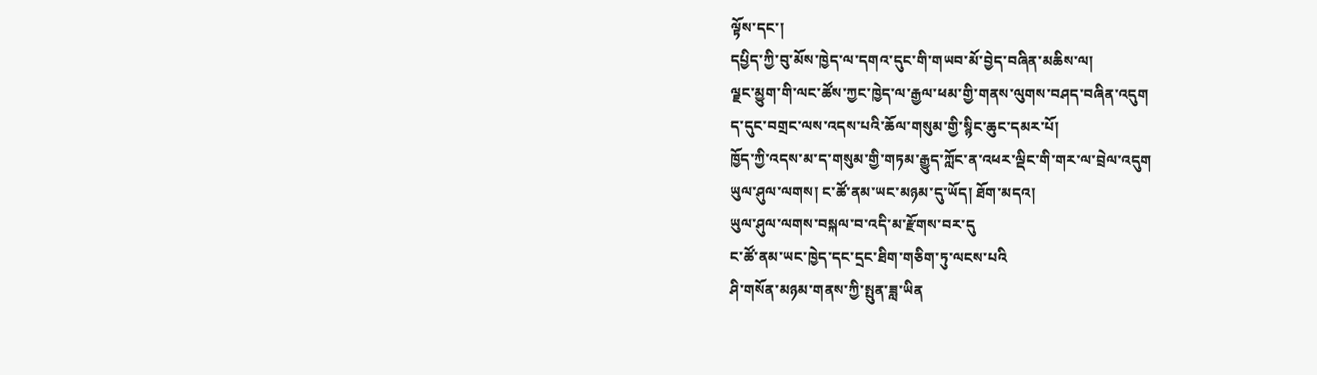ལྟོས་དང་།
དཔྱིད་ཀྱི་བུ་མོས་ཁྱེད་ལ་དགའ་དུང་གི་གཡབ་མོ་བྱེད་བཞིན་མཆིས་ལ།
ལྗང་མྱུག་གི་ལང་ཚོས་ཀྱང་ཁྱེད་ལ་རྒྱལ་ཕམ་གྱི་གནས་ལུགས་བཤད་བཞིན་འདུག
ད་དུང་བགྲང་ལས་འདས་པའི་ཆོལ་གསུམ་གྱི་སྙིང་ཆུང་དམར་པོ།
ཁྱོད་ཀྱི་འདས་མ་ད་གསུམ་གྱི་གཏམ་རྒྱུད་ཀློང་ན་འཕར་ལྡིང་གི་གར་ལ་བྲེལ་འདུག
ཡུལ་ཤུལ་ལགས། ང་ཚོ་ནམ་ཡང་མཉམ་དུ་ཡོད། ཐོག་མདའ།
ཡུལ་ཤུལ་ལགས་བསྐལ་བ་འདི་མ་རྫོགས་བར་དུ
ང་ཚོ་ནམ་ཡང་ཁྱེད་དང་དྲང་ཐིག་གཅིག་ཏུ་ལངས་པའི
ཤི་གསོན་མཉམ་གནས་ཀྱི་སྤུན་ཟླ་ཡིན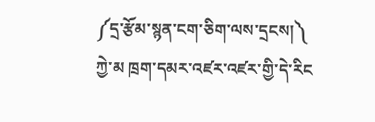༼དྲ་རྩོམ་སྙན་ངག་ཅིག་ལས་དྲངས།༽
ཀྱེ་མ ཁྲག་དམར་འཛར་འཛར་གྱི་དེ་རིང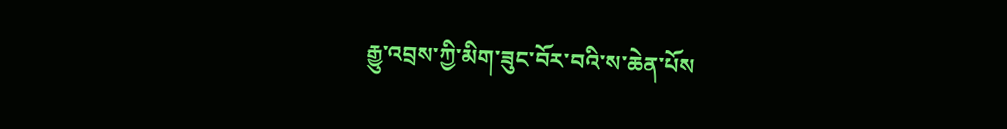རྒྱུ་འབྲས་ཀྱི་མིག་ཟུང་བོར་བའི་ས་ཆེན་པོས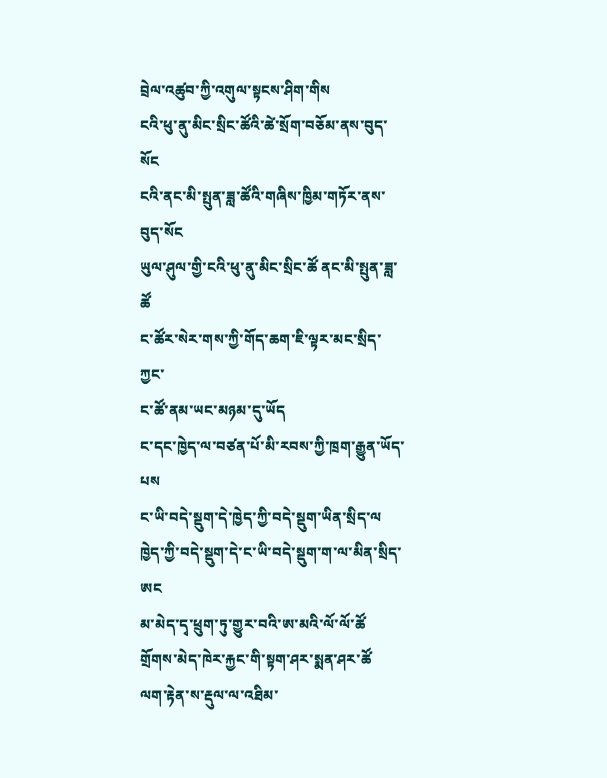བྲེལ་འཚུབ་ཀྱི་འགུལ་སྟངས་ཤིག་གིས
ངའི་ཕུ་ནུ་མིང་སྲིང་ཚོའི་ཚེ་སྲོག་བཅོམ་ནས་བུད་སོང
ངའི་ནང་མི་སྤུན་ཟླ་ཚོའི་གཞིས་ཁྱིམ་གཏོར་ནས་བུད་སོང
ཡུལ་ཤུལ་གྱི་ངའི་ཕུ་ནུ་མིང་སྲིང་ཚོ ནང་མི་སྤུན་ཟླ་ཚོ
ང་ཚོར་སེར་གས་ཀྱི་གོད་ཆག་ཇི་ལྟར་མང་སྲིད་ཀྱང་
ང་ཚོ་ནམ་ཡང་མཉམ་དུ་ཡོད
ང་དང་ཁྱེད་ལ་བཙན་པོ་མི་རབས་ཀྱི་ཁྲག་རྒྱུན་ཡོད་པས
ང་ཡི་བདེ་སྡུག་དེ་ཁྱེད་ཀྱི་བདེ་སྡུག་ཡིན་སྲིད་ལ
ཁྱེད་ཀྱི་བདེ་སྡུག་དེ་ང་ཡི་བདེ་སྡུག་ག་ལ་མིན་སྲིད་ཨང
མ་མེད་དྭ་ཕྲུག་ཏུ་གྱུར་བའི་ཨ་མའི་ལོ་ལོ་ཚོ
གྲོགས་མེད་ཁེར་རྐྱང་གི་སྟག་ཤར་སྨན་ཤར་ཚོ
ལག་རྟེན་ས་རྡུལ་ལ་འཐིམ་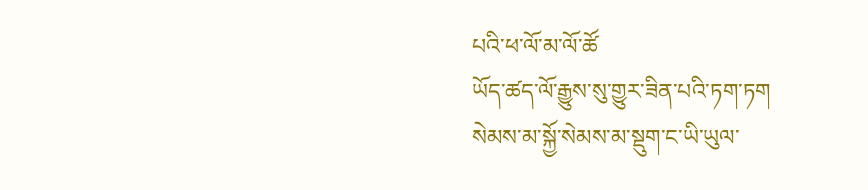པའི་ཕ་ལོ་མ་ལོ་ཚོ
ཡོད་ཚད་ལོ་རྒྱུས་སུ་གྱུར་ཟིན་པའི་ཏག་ཏག
སེམས་མ་སྐྱོ་སེམས་མ་སྡུག་ང་ཡི་ཡུལ་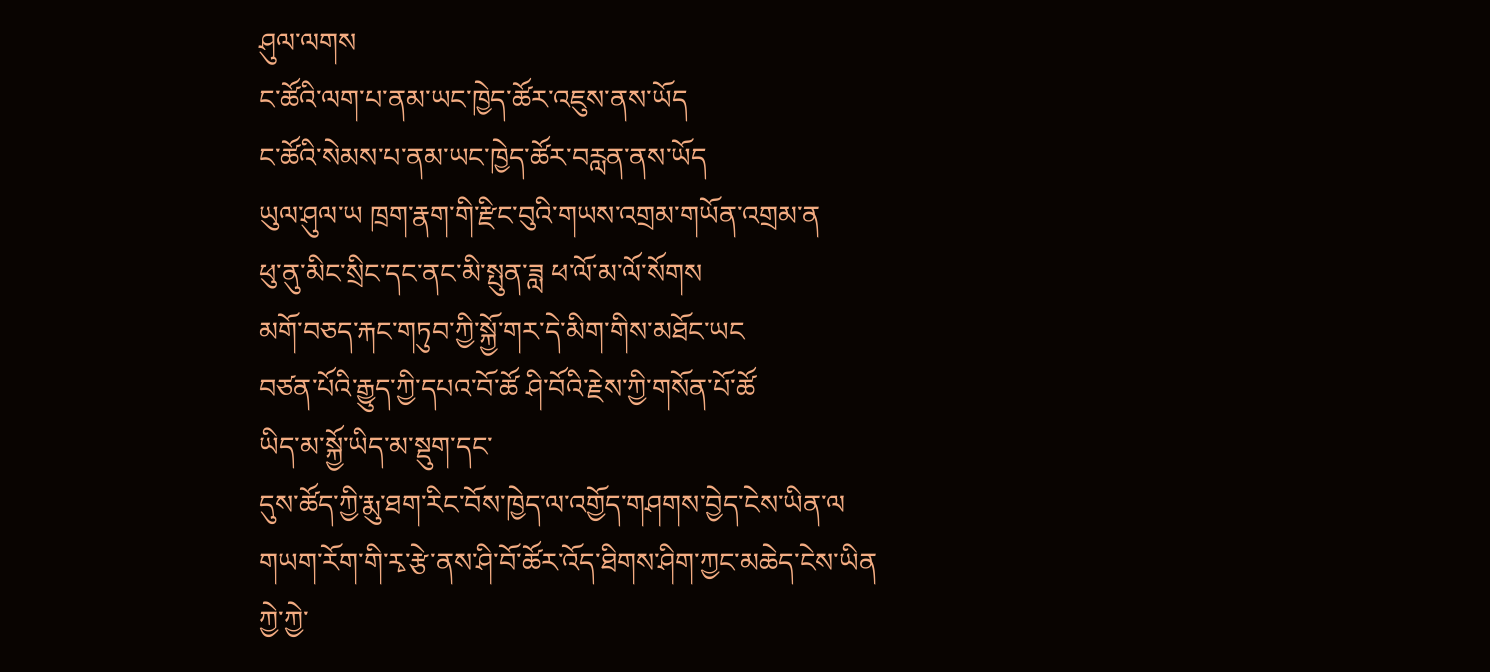ཤུལ་ལགས
ང་ཚོའི་ལག་པ་ནམ་ཡང་ཁྱེད་ཚོར་འཇུས་ནས་ཡོད
ང་ཚོའི་སེམས་པ་ནམ་ཡང་ཁྱེད་ཚོར་བརླན་ནས་ཡོད
ཡུལ་ཤུལ་ཡ ཁྲག་རྣག་གི་རྫིང་བུའི་གཡས་འགྲམ་གཡོན་འགྲམ་ན
ཕུ་ནུ་མིང་སྲིང་དང་ནང་མི་སྤུན་ཟླ ཕ་ལོ་མ་ལོ་སོགས
མགོ་བཅད་རྐང་གཏུབ་ཀྱི་སྐྱོ་གར་དེ་མིག་གིས་མཐོང་ཡང
བཙན་པོའི་རྒྱུད་ཀྱི་དཔའ་བོ་ཚོ ཤི་བོའི་རྗེས་ཀྱི་གསོན་པོ་ཚོ
ཡིད་མ་སྐྱོ་ཡིད་མ་སྡུག་དང་
དུས་ཚོད་ཀྱི་རྨུ་ཐག་རིང་བོས་ཁྱེད་ལ་འགྱོད་གཤགས་བྱེད་ངེས་ཡིན་ལ
གཡག་རོག་གི་རྭ་རྩེ་ནས་ཤི་བོ་ཚོར་འོད་ཐིགས་ཤིག་ཀྱང་མཆེད་ངེས་ཡིན
ཀྱེ་ཀྱེ་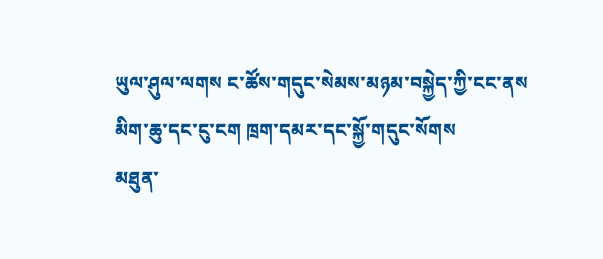ཡུལ་ཤུལ་ལགས ང་ཚོས་གདུང་སེམས་མཉམ་བསྐྱེད་ཀྱི་ངང་ནས
མིག་ཆུ་དང་ངུ་ངག ཁྲག་དམར་དང་སྐྱོ་གདུང་སོགས
མཐུན་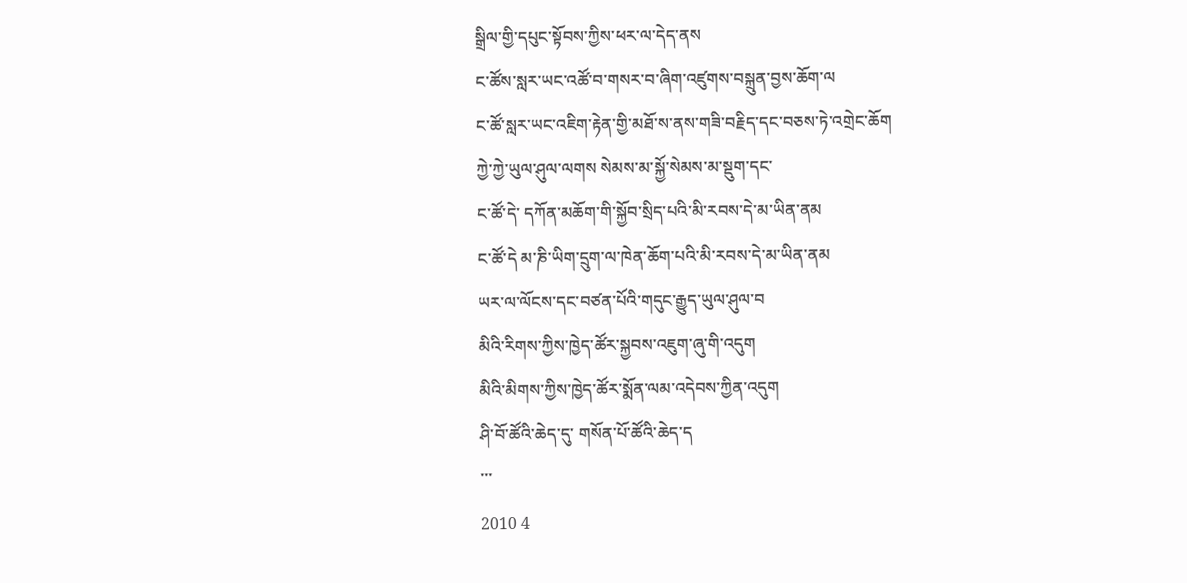སྒྲིལ་གྱི་དཔུང་སྟོབས་ཀྱིས་ཕར་ལ་དེད་ནས
ང་ཚོས་སླར་ཡང་འཚོ་བ་གསར་བ་ཞིག་འཛུགས་བསྐྲུན་བྱས་ཆོག་ལ
ང་ཚོ་སླར་ཡང་འཇིག་རྟེན་གྱི་མཐོ་ས་ནས་གཟི་བརྗིད་དང་བཅས་ཏེ་འགྲེང་ཆོག
ཀྱེ་ཀྱེ་ཡུལ་ཤུལ་ལགས སེམས་མ་སྐྱོ་སེམས་མ་སྡུག་དང་
ང་ཚོ་དེ་ དཀོན་མཆོག་གི་སྐྱོབ་སྲིད་པའི་མི་རབས་དེ་མ་ཡིན་ནམ
ང་ཚོ་དེ མ་ཎི་ཡིག་དྲུག་ལ་ཁེན་ཆོག་པའི་མི་རབས་དེ་མ་ཡིན་ནམ
ཡར་ལ་ལོངས་དང་བཙན་པོའི་གདུང་རྒྱུད་ཡུལ་ཤུལ་བ
མིའི་རིགས་ཀྱིས་ཁྱེད་ཚོར་སྐྱབས་འཇུག་ཞུ་གི་འདུག
མིའི་མིགས་ཀྱིས་ཁྱེད་ཚོར་སྨོན་ལམ་འདེབས་ཀྱིན་འདུག
ཤི་བོ་ཚོའི་ཆེད་དུ་ གསོན་པོ་ཚོའི་ཆེད་ད
་་་
2010 4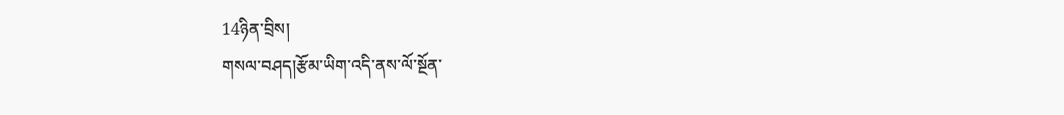14ཉིན་བྲིས།
གསལ་བཤད།རྩོམ་ཡིག་འདི་ནས་ལོ་སྔོན་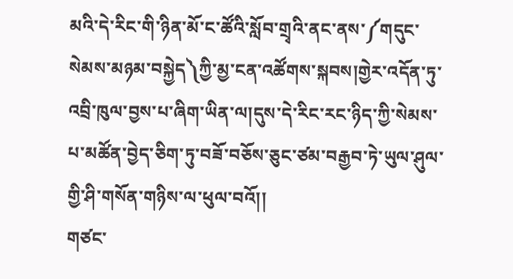མའི་དེ་རིང་གི་ཉིན་མོ་ང་ཚོའི་སློབ་གྲྭའི་ནང་ནས་༼གདུང་སེམས་མཉམ་བསྐྱེད༽ཀྱི་མྱ་ངན་འཚོགས་སྐབས།གྱེར་འདོན་ཏུ་འབྲི་ཁུལ་བྱས་པ་ཞིག་ཡིན་ལ།དུས་དེ་རིང་རང་ཉིད་ཀྱི་སེམས་པ་མཚོན་བྱེད་ཅིག་ཏུ་བཟོ་བཅོས་ཅུང་ཙམ་བརྒྱབ་ཏེ་ཡུལ་ཤུལ་གྱི་ཤི་གསོན་གཉིས་ལ་ཕུལ་བའོ།།
གཙང་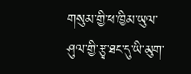གསུམ་གྱི་ཕ་ཁྱིམ་ཡུལ་ཤུལ་གྱི་རྩྭ་ཐང་དུ་ཡི་མུག་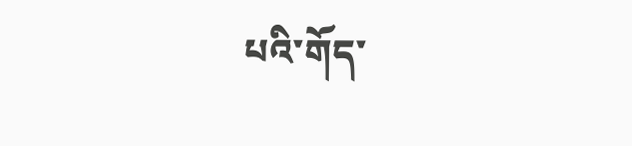པའི་གོད་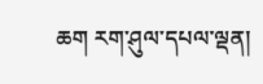ཆག རག་ཤུལ་དཔལ་ལྡན།